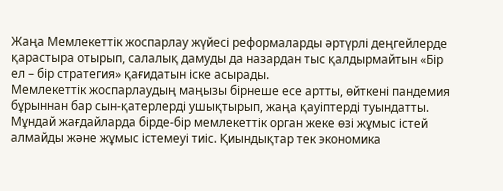Жаңа Мемлекеттік жоспарлау жүйесі реформаларды әртүрлі деңгейлерде қарастыра отырып, салалық дамуды да назардан тыс қалдырмайтын «Бір ел – бір стратегия» қағидатын іске асырады.
Мемлекеттік жоспарлаудың маңызы бірнеше есе артты, өйткені пандемия бұрыннан бар сын-қатерлерді ушықтырып, жаңа қауіптерді туындатты. Мұндай жағдайларда бірде-бір мемлекеттік орган жеке өзі жұмыс істей алмайды және жұмыс істемеуі тиіс. Қиындықтар тек экономика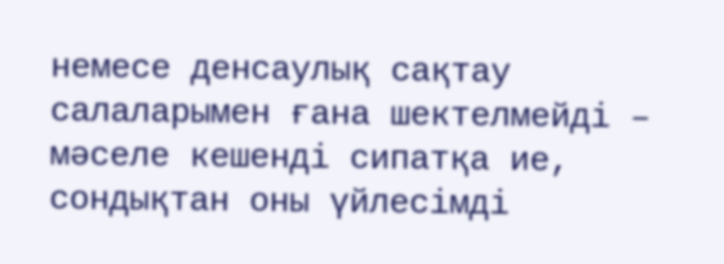немесе денсаулық сақтау салаларымен ғана шектелмейді – мәселе кешенді сипатқа ие, сондықтан оны үйлесімді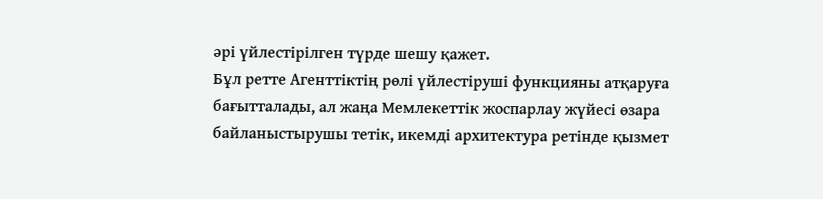әрі үйлестірілген түрде шешу қажет.
Бұл ретте Агенттіктің рөлі үйлестіруші функцияны атқаруға бағытталады, ал жаңа Мемлекеттік жоспарлау жүйесі өзара байланыстырушы тетік, икемді архитектура ретінде қызмет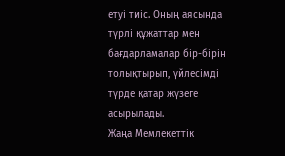етуі тиіс. Оның аясында түрлі құжаттар мен бағдарламалар бір-бірін толықтырып, үйлесімді түрде қатар жүзеге асырылады.
Жаңа Мемлекеттік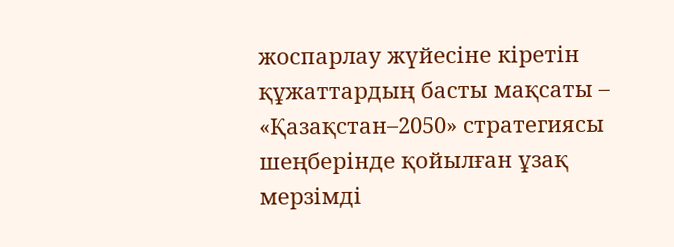жоспарлау жүйесіне кіретін құжаттардың басты мақсаты – «Қазақстан–2050» стратегиясы шеңберінде қойылған ұзақ мерзімді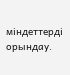міндеттерді орындау.